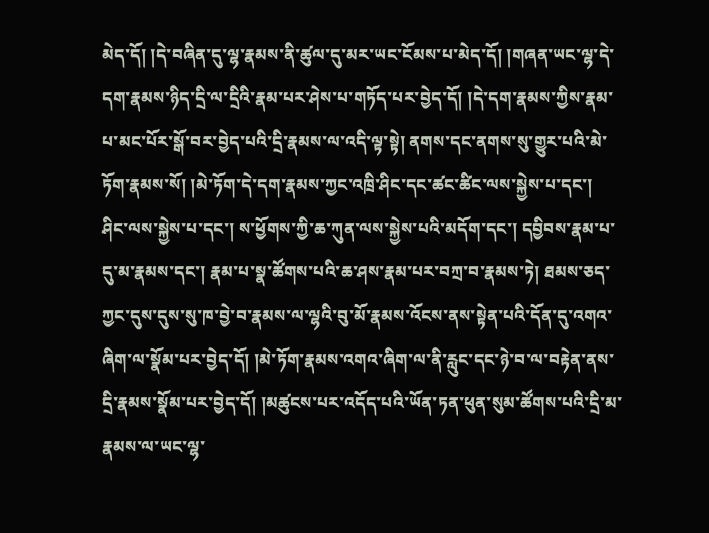མེད་དོ། །དེ་བཞིན་དུ་ལྷ་རྣམས་ནི་ཚུལ་དུ་མར་ཡང་ངོམས་པ་མེད་དོ། །གཞན་ཡང་ལྷ་དེ་དག་རྣམས་ཉིད་དྲི་ལ་དྲིའི་རྣམ་པར་ཤེས་པ་གཏོད་པར་བྱེད་དོ། །དེ་དག་རྣམས་ཀྱིས་རྣམ་པ་མང་པོར་སྒོ་བར་བྱེད་པའི་དྲི་རྣམས་ལ་འདི་ལྟ་སྟེ། ནགས་དང་ནགས་སུ་གྱུར་པའི་མེ་ཏོག་རྣམས་སོ། །མེ་ཏོག་དེ་དག་རྣམས་ཀྱང་འཁྲི་ཤིང་དང་ཚང་ཚིང་ལས་སྐྱེས་པ་དང་། ཤིང་ལས་སྐྱེས་པ་དང་། ས་ཕྱོགས་ཀྱི་ཆ་ཀུན་ལས་སྐྱེས་པའི་མདོག་དང་། དབྱིབས་རྣམ་པ་དུ་མ་རྣམས་དང་། རྣམ་པ་སྣ་ཚོགས་པའི་ཆ་ཤས་རྣམ་པར་བཀྲ་བ་རྣམས་ཏེ། ཐམས་ཅད་ཀྱང་དུས་དུས་སུ་ཁ་བྱེ་བ་རྣམས་ལ་ལྷའི་བུ་མོ་རྣམས་འོངས་ནས་སྟེན་པའི་དོན་དུ་འགའ་ཞིག་ལ་སྣོམ་པར་བྱེད་དོ། །མེ་ཏོག་རྣམས་འགའ་ཞིག་ལ་ནི་རླུང་དང་ཉེ་བ་ལ་བརྟེན་ནས་དྲི་རྣམས་སྣོམ་པར་བྱེད་དོ། །མཚུངས་པར་འདོད་པའི་ཡོན་ཏན་ཕུན་སུམ་ཚོགས་པའི་དྲི་མ་རྣམས་ལ་ཡང་ལྷ་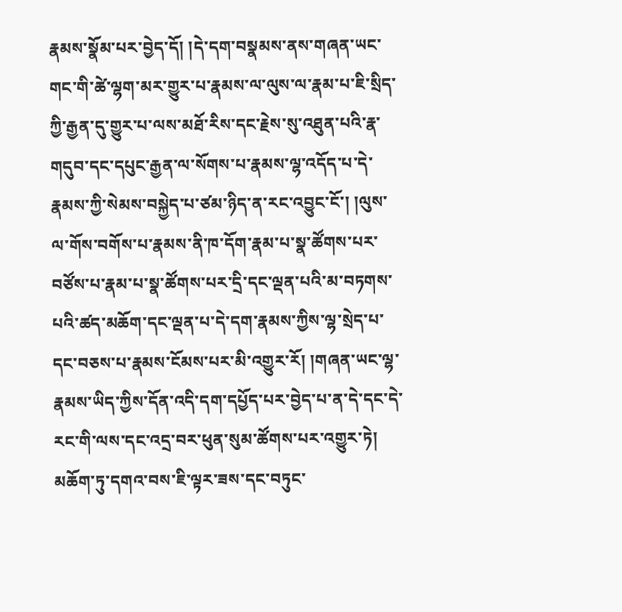རྣམས་སྣོམ་པར་བྱེད་དོ། །དེ་དག་བསྣམས་ནས་གཞན་ཡང་གང་གི་ཚེ་ལྷག་མར་གྱུར་པ་རྣམས་ལ་ལུས་ལ་རྣམ་པ་ཇི་སྲིད་ཀྱི་རྒྱན་དུ་གྱུར་པ་ལས་མཐོ་རིས་དང་རྗེས་སུ་འཐུན་པའི་རྣ་གདུབ་དང་དཔུང་རྒྱན་ལ་སོགས་པ་རྣམས་ལྷ་འདོད་པ་དེ་རྣམས་ཀྱི་སེམས་བསྐྱེད་པ་ཙམ་ཉིད་ན་རང་འབྱུང་ངོ་། །ལུས་ལ་གོས་བགོས་པ་རྣམས་ནི་ཁ་དོག་རྣམ་པ་སྣ་ཚོགས་པར་བཙོས་པ་རྣམ་པ་སྣ་ཚོགས་པར་དྲི་དང་ལྡན་པའི་མ་བཏགས་པའི་ཚད་མཆོག་དང་ལྡན་པ་དེ་དག་རྣམས་ཀྱིས་ལྷ་སྲེད་པ་དང་བཅས་པ་རྣམས་ངོམས་པར་མི་འགྱུར་རོ། །གཞན་ཡང་ལྷ་རྣམས་ཡིད་ཀྱིས་དོན་འདི་དག་དཔྱོད་པར་བྱེད་པ་ན་དེ་དང་དེ་རང་གི་ལས་དང་འདྲ་བར་ཕུན་སུམ་ཚོགས་པར་འགྱུར་ཏེ། མཆོག་ཏུ་དགའ་བས་ཇི་ལྟར་ཟས་དང་བཏུང་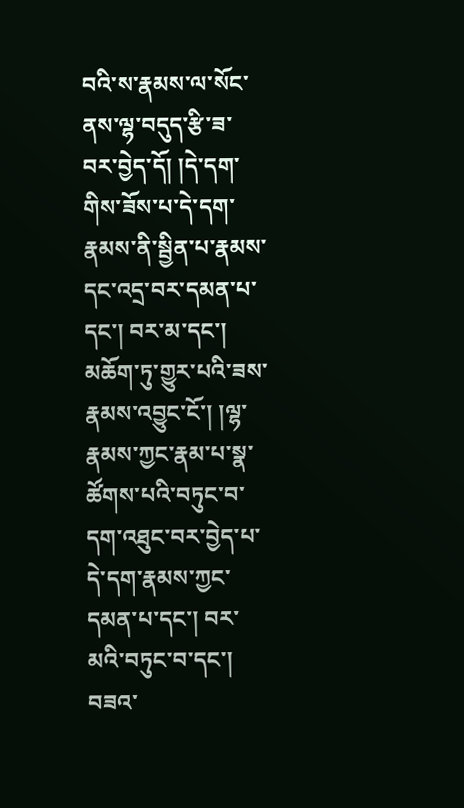བའི་ས་རྣམས་ལ་སོང་ནས་ལྷ་བདུད་རྩི་ཟ་བར་བྱེད་དོ། །དེ་དག་གིས་ཟོས་པ་དེ་དག་རྣམས་ནི་སྦྱིན་པ་རྣམས་དང་འདྲ་བར་དམན་པ་དང་། བར་མ་དང་། མཆོག་ཏུ་གྱུར་པའི་ཟས་རྣམས་འབྱུང་ངོ་། །ལྷ་རྣམས་ཀྱང་རྣམ་པ་སྣ་ཚོགས་པའི་བཏུང་བ་དག་འཐུང་བར་བྱེད་པ་དེ་དག་རྣམས་ཀྱང་དམན་པ་དང་། བར་མའི་བཏུང་བ་དང་། བཟའ་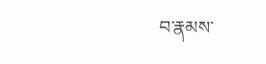བ་རྣམས་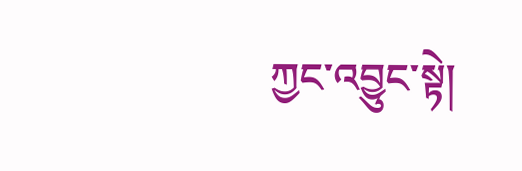ཀྱང་འབྱུང་སྟེ།